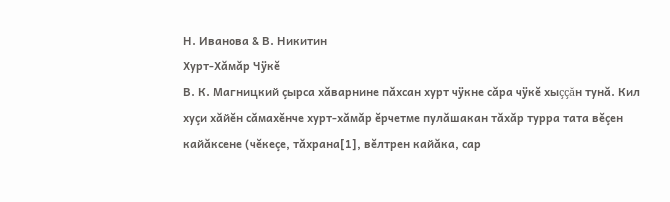Н. Иванова & В. Никитин
Хурт-Хăмăр Чÿкĕ
В. К. Магницкий çырса хăварнине пăхсан хурт чÿкне сăра чÿкĕ хыççăн тунă. Кил хуçи хăйĕн сăмахĕнче хурт-хăмăр ĕрчетме пулăшакан тăхăр турра тата вĕçен кайăксене (чĕкеçе, тăхрана[1], вĕлтрен кайăка, сар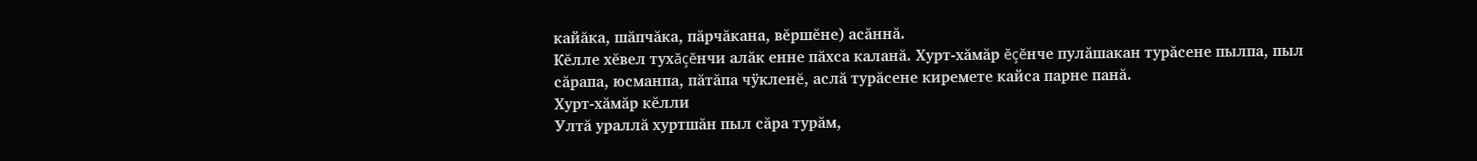кайăка, шăпчăка, пăрчăкана, вĕршĕне) асăннă.
Кĕлле хĕвел тухăçĕнчи алăк енне пăхса каланă. Хурт-хăмăр ĕçĕнче пулăшакан турăсене пылпа, пыл сăрапа, юсманпа, пăтăпа чÿкленĕ, аслă турăсене киремете кайса парне панă.
Хурт-хăмăр кĕлли
Ултă ураллă хуртшăн пыл сăра турăм,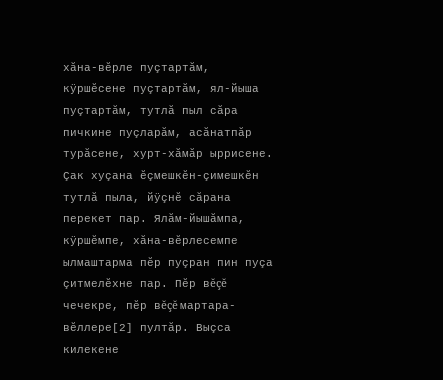хăна-вĕрле пуçтартăм, кÿршĕсене пуçтартăм, ял-йыша пуçтартăм, тутлă пыл сăра пичкине пуçларăм, асăнатпăр турăсене, хурт-хăмăр ыррисене.
Çак хуçана ĕçмешкĕн-çимешкĕн тутлă пыла, йÿçнĕ сăрана перекет пар. Ялăм-йышăмпа, кÿршĕмпе, хăна-вĕрлесемпе ылмаштарма пĕр пуçран пин пуçа çитмелĕхне пар. Пĕр вĕçĕ чечекре, пĕр вĕçĕ мартара-вĕллере[2] пултăр. Выçса килекене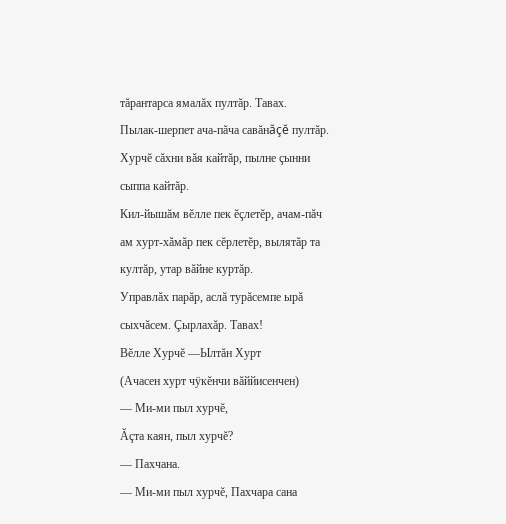тăрантарса ямалăх пултăр. Тавах.
Пылак-шерпет ача-пăча савăнăçĕ пултăр. Хурчĕ сăхни вăя кайтăр, пылне çынни сыппа кайтăр.
Кил-йышăм вĕлле пек ĕçлетĕр, ачам-пăч ам хурт-хăмăр пек сĕрлетĕр, вылятăр та култăр, утар вăйне куртăр.
Управлăх парăр, аслă турăсемпе ырă сыхчăсем. Çырлахăр. Тавах!
Вĕлле Хурчĕ —Ылтăн Хурт
(Ачасен хурт чÿкĕнчи вăййисенчен)
— Ми-ми пыл хурчĕ,
Ăçта каян, пыл хурчĕ?
— Пахчана.
— Ми-ми пыл хурчĕ, Пахчара сана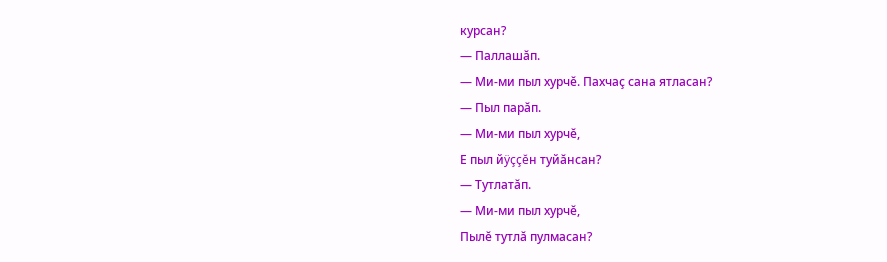курсан?
— Паллашăп.
— Ми-ми пыл хурчĕ. Пахчаç сана ятласан?
— Пыл парăп.
— Ми-ми пыл хурчĕ,
Е пыл йÿççĕн туйăнсан?
— Тутлатăп.
— Ми-ми пыл хурчĕ,
Пылĕ тутлă пулмасан?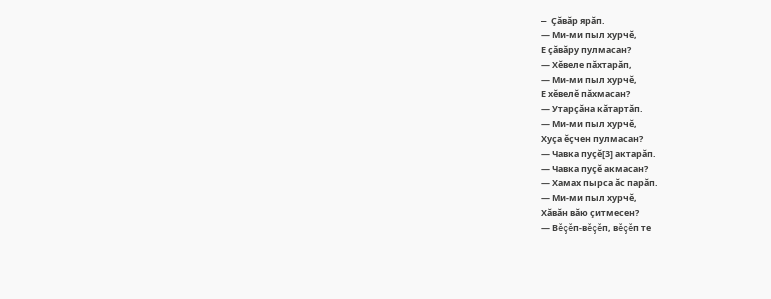— Çăвăр ярăп.
— Ми-ми пыл хурчĕ,
Е çăвăру пулмасан?
— Хĕвеле пăхтарăп,
— Ми-ми пыл хурчĕ,
Е хĕвелĕ пăхмасан?
— Утарçăна кăтартăп.
— Ми-ми пыл хурчĕ,
Хуçа ĕçчен пулмасан?
— Чавка пуçĕ[3] актарăп.
— Чавка пуçĕ акмасан?
— Хамах пырса ăс парăп.
— Ми-ми пыл хурчĕ,
Хăвăн вăю çитмесен?
— Вĕçĕп-вĕçĕп, вĕçĕп те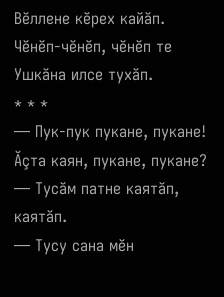Вĕллене кĕрех кайăп.
Чĕнĕп-чĕнĕп, чĕнĕп те
Ушкăна илсе тухăп.
* * *
— Пук-пук пукане, пукане!
Ăçта каян, пукане, пукане?
— Тусăм патне каятăп, каятăп.
— Тусу сана мĕн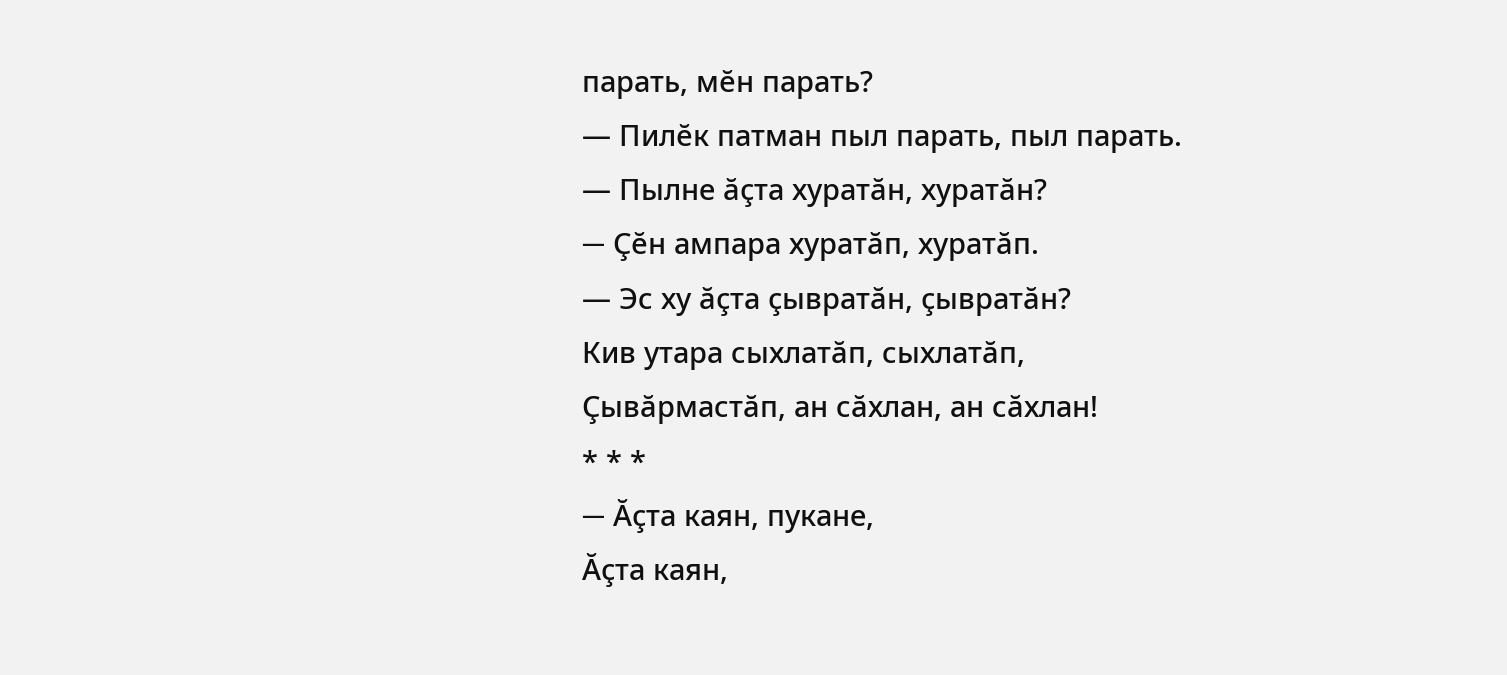парать, мĕн парать?
— Пилĕк патман пыл парать, пыл парать.
— Пылне ăçта хуратăн, хуратăн?
— Çĕн ампара хуратăп, хуратăп.
— Эс ху ăçта çывратăн, çывратăн?
Кив утара сыхлатăп, сыхлатăп,
Çывăрмастăп, ан сăхлан, ан сăхлан!
* * *
— Ăçта каян, пукане,
Ăçта каян,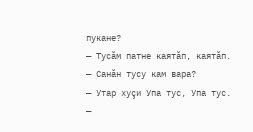пукане?
— Тусăм патне каятăп, каятăп.
— Санăн тусу кам вара?
— Утар хуçи Упа тус, Упа тус.
—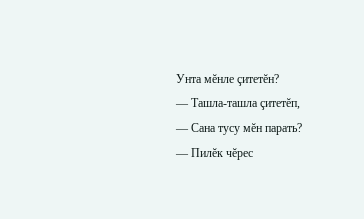Унта мĕнле çитетĕн?
— Ташла-ташла çитетĕп,
— Сана тусу мĕн парать?
— Пилĕк чĕрес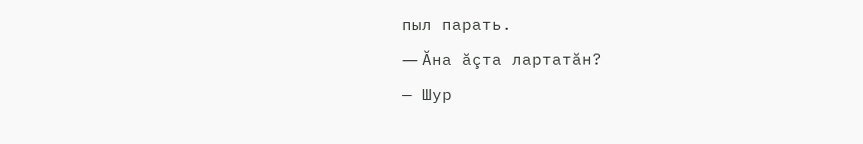пыл парать.
— Ăна ăçта лартатăн?
— Шур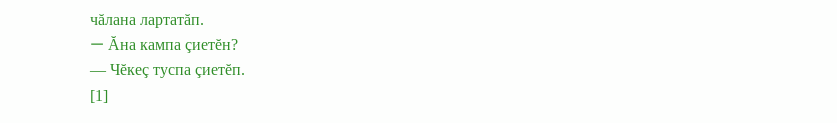чăлана лартатăп.
— Ăна кампа çиетĕн?
— Чĕкеç туспа çиетĕп.
[1]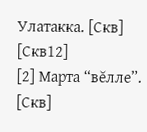Улатакка. [Скв] [Скв12]
[2] Марта “вĕлле”. [Скв]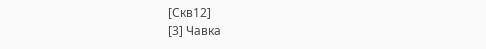[Скв12]
[3] Чавка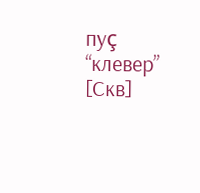пуç “клевер” [Скв]